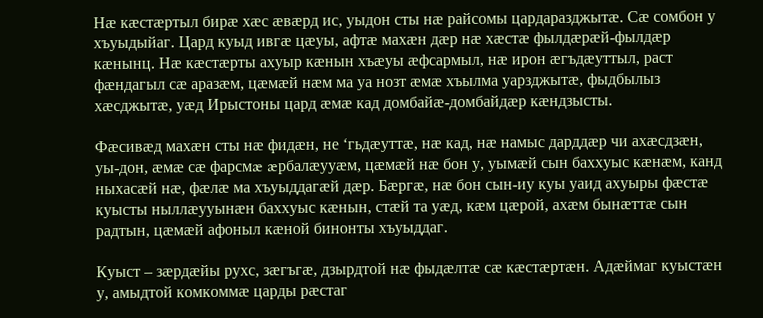Нæ кæстæртыл бирæ хæс æвæрд ис, уыдон сты нæ райсомы цардаразджытæ. Сæ сомбон у хъуыдыйаг. Цард куыд ивгæ цæуы, афтæ махæн дæр нæ хæстæ фылдæрæй-фылдæр кæнынц. Нæ кæстæрты ахуыр кæнын хъæуы æфсармыл, нæ ирон æгъдæуттыл, раст фæндагыл сæ аразæм, цæмæй нæм ма уа нозт æмæ хъылма уарзджытæ, фыдбылыз хæсджытæ, уæд Ирыстоны цард æмæ кад домбайæ-домбайдæр кæндзысты.

Фæсивæд махæн сты нæ фидæн, не ‘гьдæуттæ, нæ кад, нæ намыс дарддæр чи ахæсдзæн, уы-дон, æмæ сæ фарсмæ æрбалæууæм, цæмæй нæ бон у, уымæй сын баххуыс кæнæм, канд ныхасæй нæ, фæлæ ма хъуыддагæй дæр. Бæргæ, нæ бон сын-иу куы уаид ахуыры фæстæ куысты ныллæууынæн баххуыс кæнын, стæй та уæд, кæм цæрой, ахæм бынæттæ сын радтын, цæмæй афоныл кæной бинонты хъуыддаг.

Куыст – зæрдæйы рухс, зæгъгæ, дзырдтой нæ фыдæлтæ сæ кæстæртæн. Адæймаг куыстæн у, амыдтой комкоммæ царды рæстаг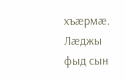хъæрмæ. Лæджы фыд сын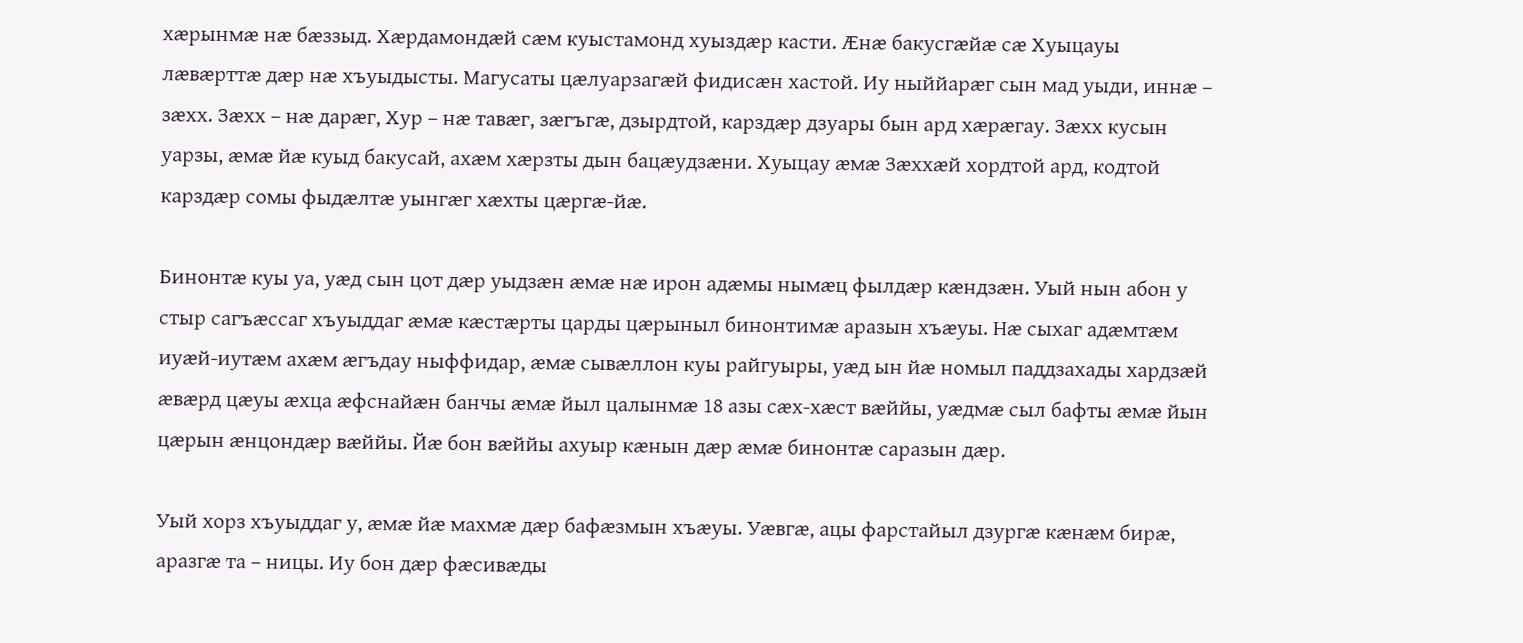хæрынмæ нæ бæззыд. Хæрдамондæй сæм куыстамонд хуыздæр касти. Æнæ бакусгæйæ сæ Хуыцауы лæвæрттæ дæр нæ хъуыдысты. Магусаты цæлуарзагæй фидисæн хастой. Иу ныййарæг сын мад уыди, иннæ – зæхх. Зæхх – нæ дарæг, Хур – нæ тавæг, зæгъгæ, дзырдтой, карздæр дзуары бын ард хæрæгау. Зæхх кусын уарзы, æмæ йæ куыд бакусай, ахæм хæрзты дын бацæудзæни. Хуыцау æмæ Зæххæй хордтой ард, кодтой карздæр сомы фыдæлтæ уынгæг хæхты цæргæ-йæ.

Бинонтæ куы уа, уæд сын цот дæр уыдзæн æмæ нæ ирон адæмы нымæц фылдæр кæндзæн. Уый нын абон у стыр сагъæссаг хъуыддаг æмæ кæстæрты царды цæрыныл бинонтимæ аразын хъæуы. Нæ сыхаг адæмтæм иуæй-иутæм ахæм æгъдау ныффидар, æмæ сывæллон куы райгуыры, уæд ын йæ номыл паддзахады хардзæй æвæрд цæуы æхца æфснайæн банчы æмæ йыл цалынмæ 18 азы сæх-хæст вæййы, уæдмæ сыл бафты æмæ йын цæрын æнцондæр вæййы. Йæ бон вæййы ахуыр кæнын дæр æмæ бинонтæ саразын дæр.

Уый хорз хъуыддаг у, æмæ йæ махмæ дæр бафæзмын хъæуы. Уæвгæ, ацы фарстайыл дзургæ кæнæм бирæ, аразгæ та – ницы. Иу бон дæр фæсивæды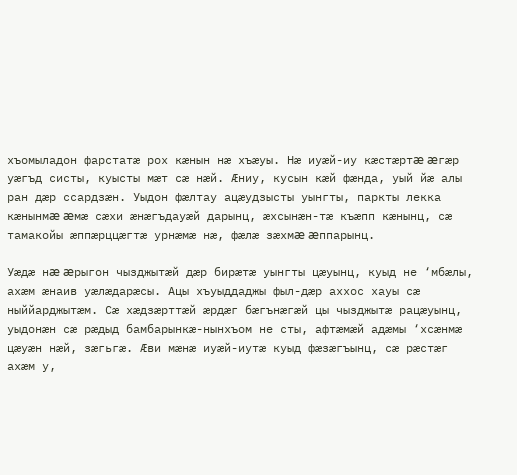хъомыладон фарстатæ рох кæнын нæ хъæуы. Нæ иуæй-иу кæстæртæ æгæр уæгъд систы, куысты мæт сæ нæй. Æниу, кусын кæй фæнда, уый йæ алы ран дæр ссардзæн. Уыдон фæлтау ацæудзысты уынгты, паркты лекка кæнынмæ æмæ сæхи æнæгъдауæй дарынц, æхсынæн-тæ къæпп кæнынц, сæ тамакойы æппæрццæгтæ урнæмæ нæ, фæлæ зæхмæ æппарынц.

Уæдæ нæ æрыгон чызджытæй дæр бирæтæ уынгты цæуынц, куыд не ‘мбæлы, ахæм æнаив уæлæдарæсы. Ацы хъуыддаджы фыл-дæр аххос хауы сæ ныййарджытæм. Сæ хæдзæрттæй æрдæг бæгънæгæй цы чызджытæ рацæуынц, уыдонæн сæ рæдыд бамбарынкæ-нынхъом не сты, афтæмæй адæмы ‘хсæнмæ цæуæн нæй, зæгьгæ. Æви мæнæ иуæй-иутæ куыд фæзæгъынц, сæ рæстæг ахæм у,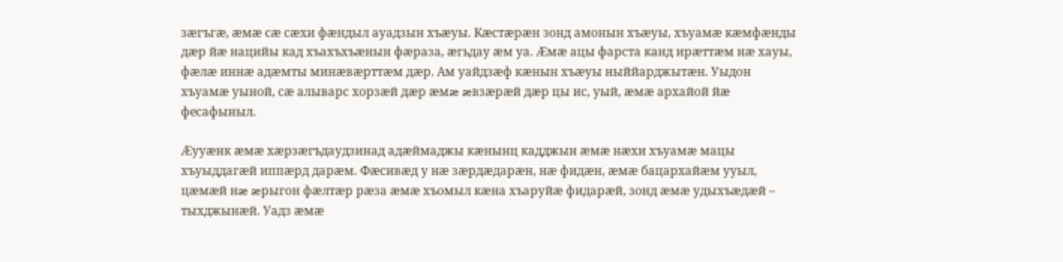зæгъгæ, æмæ сæ сæхи фæндыл ауадзын хъæуы. Кæстæрæн зонд амонын хъæуы, хъуамæ кæмфæнды дæр йæ нацийы кад хъахъхъæнын фæраза, æгьдау æм уа. Æмæ ацы фарста канд ирæттæм нæ хауы, фæлæ иннæ адæмты минæвæрттæм дæр. Ам уайдзæф кæнын хъæуы ныййарджытæн. Уыдон хъуамæ уыной, сæ алыварс хорзæй дæр æмæ æвзæрæй дæр цы ис, уый, æмæ архайой йæ фесафыныл.

Æууæнк æмæ хæрзæгъдаудзинад адæймаджы кæнынц кадджын æмæ нæхи хъуамæ мацы хъуыддагæй иппæрд дарæм. Фæсивæд у нæ зæрдæдарæн, нæ фидæн, æмæ бацархайæм ууыл, цæмæй нæ æрыгон фæлтæр рæза æмæ хъомыл кæна хъаруйæ фидарæй, зонд æмæ удыхъæдæй – тыхджынæй. Уадз æмæ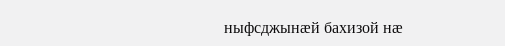ныфсджынæй бахизой нæ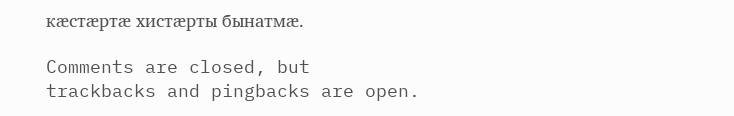кæстæртæ хистæрты бынатмæ.

Comments are closed, but trackbacks and pingbacks are open.